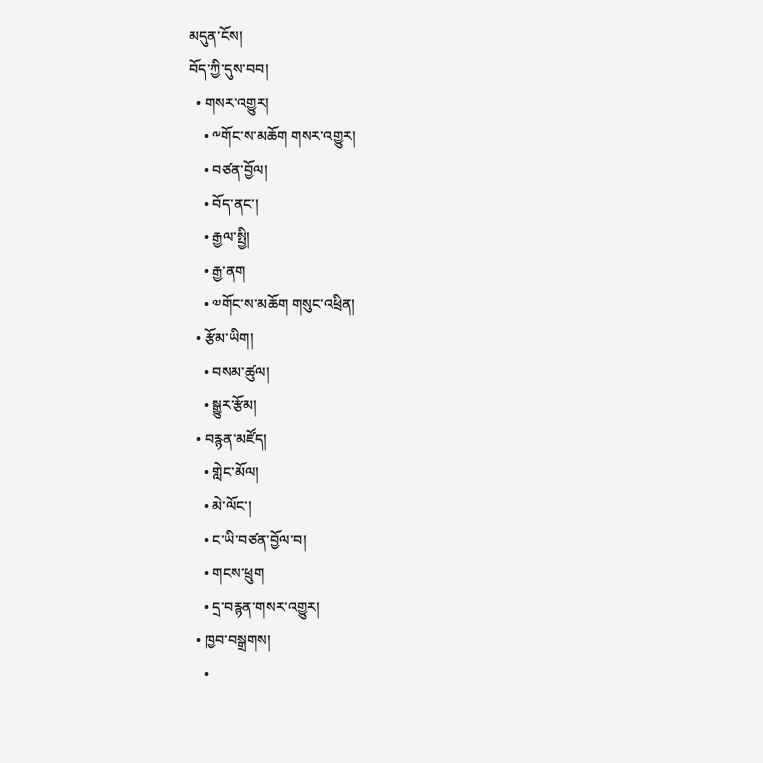མདུན་ངོས།
བོད་ཀྱི་དུས་བབ།
  • གསར་འགྱུར།
    • ༸གོང་ས་མཆོག གསར་འགྱུར།
    • བཙན་བྱོལ།
    • བོད་ནང་།
    • རྒྱལ་སྤྱི།
    • རྒྱ་ནག
    • ༧གོང་ས་མཆོག གསུང་འཕྲིན།
  • རྩོམ་ཡིག།
    • བསམ་ཚུལ།
    • སྒྱུར་རྩོམ།
  • བརྙན་མཛོད།
    • གླེང་མོལ།
    • མེ་ལོང་།
    • ང་ཡི་བཙན་བྱོལ་བ།
    • གངས་ཕྲུག
    • དྲ་བརྙན་གསར་འགྱུར།
  • ཁྱབ་བསྒྲགས།
    •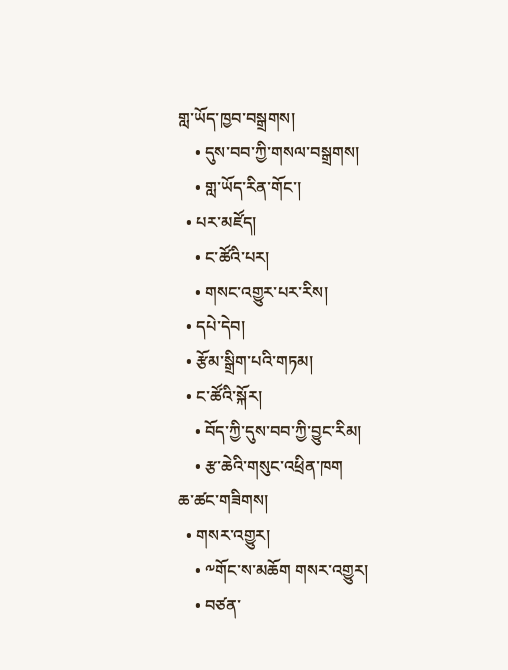གླ་ཡོད་ཁྱབ་བསྒྲགས།
    • དུས་བབ་ཀྱི་གསལ་བསྒྲགས།
    • གླ་ཡོད་རིན་གོང་།
  • པར་མཛོད།
    • ང་ཚོའི་པར།
    • གསང་འགྱུར་པར་རིས།
  • དཔེ་དེབ།
  • རྩོམ་སྒྲིག་པའི་གཏམ།
  • ང་ཚོའི་སྐོར།
    • བོད་ཀྱི་དུས་བབ་ཀྱི་བྱུང་རིམ།
    • རྩ་ཆེའི་གསུང་འཕྲིན་ཁག
ཆ་ཚང་གཟིགས།
  • གསར་འགྱུར།
    • ༸གོང་ས་མཆོག གསར་འགྱུར།
    • བཙན་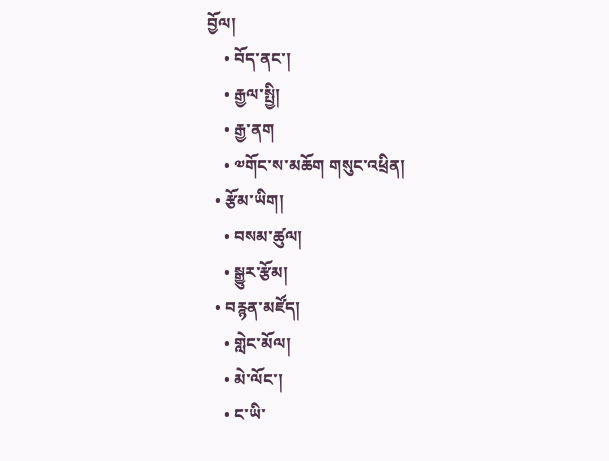བྱོལ།
    • བོད་ནང་།
    • རྒྱལ་སྤྱི།
    • རྒྱ་ནག
    • ༧གོང་ས་མཆོག གསུང་འཕྲིན།
  • རྩོམ་ཡིག།
    • བསམ་ཚུལ།
    • སྒྱུར་རྩོམ།
  • བརྙན་མཛོད།
    • གླེང་མོལ།
    • མེ་ལོང་།
    • ང་ཡི་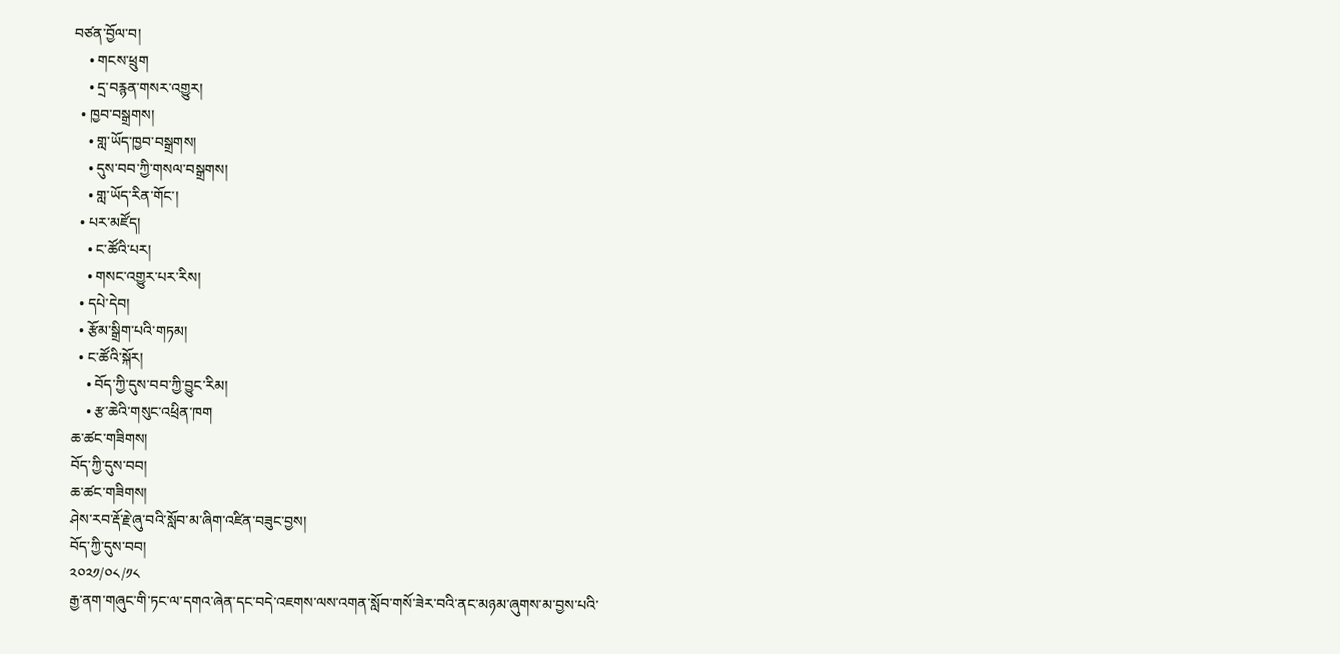བཙན་བྱོལ་བ།
    • གངས་ཕྲུག
    • དྲ་བརྙན་གསར་འགྱུར།
  • ཁྱབ་བསྒྲགས།
    • གླ་ཡོད་ཁྱབ་བསྒྲགས།
    • དུས་བབ་ཀྱི་གསལ་བསྒྲགས།
    • གླ་ཡོད་རིན་གོང་།
  • པར་མཛོད།
    • ང་ཚོའི་པར།
    • གསང་འགྱུར་པར་རིས།
  • དཔེ་དེབ།
  • རྩོམ་སྒྲིག་པའི་གཏམ།
  • ང་ཚོའི་སྐོར།
    • བོད་ཀྱི་དུས་བབ་ཀྱི་བྱུང་རིམ།
    • རྩ་ཆེའི་གསུང་འཕྲིན་ཁག
ཆ་ཚང་གཟིགས།
བོད་ཀྱི་དུས་བབ།
ཆ་ཚང་གཟིགས།
ཤེས་རབ་རྡོ་རྗེ་ཞུ་བའི་སློབ་མ་ཞིག་འཛིན་བཟུང་བྱས།
བོད་ཀྱི་དུས་བབ།
༢༠༢༡/༠༨/༡༨
རྒྱ་ནག་གཞུང་གི་ཏང་ལ་དགའ་ཞེན་དང་བདེ་འཇགས་ལས་འགན་སློབ་གསོ་ཟེར་བའི་ནང་མཉམ་ཞུགས་མ་བྱས་པའི་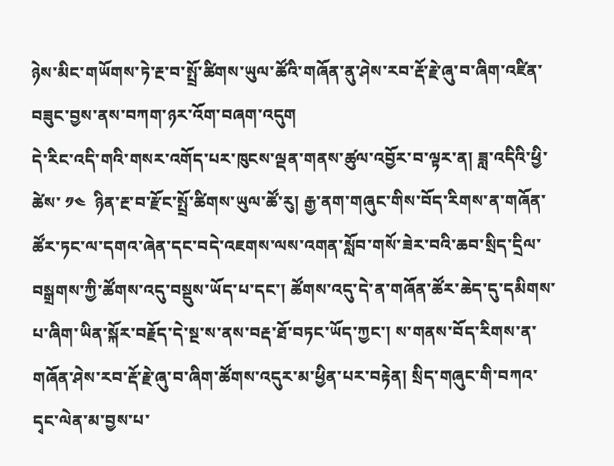ཉེས་མིང་གཡོགས་ཏེ་རྔ་བ་སྤྲོ་ཚིགས་ཡུལ་ཚོའི་གཞོན་ནུ་ཤེས་རབ་རྡོ་རྗེ་ཞུ་བ་ཞིག་འཛིན་བཟུང་བྱས་ནས་བཀག་ཉར་འོག་བཞག་འདུག
དེ་རིང་འདི་གའི་གསར་འགོད་པར་ཁུངས་ལྡན་གནས་ཚུལ་འབྱོར་བ་ལྟར་ན། ཟླ་འདིའི་ཕྱི་ཚེས་ ༡༤  ཉིན་རྔ་བ་རྫོང་སྤྲོ་ཚིགས་ཡུལ་ཚོ་རུ། རྒྱ་ནག་གཞུང་གིས་བོད་རིགས་ན་གཞོན་ཚོར་ཏང་ལ་དགའ་ཞེན་དང་བདེ་འཇགས་ལས་འགན་སློབ་གསོ་ཟེར་བའི་ཆབ་སྲིད་དྲིལ་བསྒྲགས་ཀྱི་ཚོགས་འདུ་བསྡུས་ཡོད་པ་དང་། ཚོགས་འདུ་དེ་ན་གཞོན་ཚོར་ཆེད་དུ་དམིགས་པ་ཞིག་ཡིན་སྐོར་བརྗོད་དེ་སྔ་ས་ནས་བརྡ་ཐོ་བཏང་ཡོད་ཀྱང་། ས་གནས་བོད་རིགས་ན་གཞོན་ཤེས་རབ་རྡོ་རྗེ་ཞུ་བ་ཞིག་ཚོགས་འདུར་མ་ཕྱིན་པར་བརྟེན། སྲིད་གཞུང་གི་བཀའ་དྭང་ལེན་མ་བྱས་པ་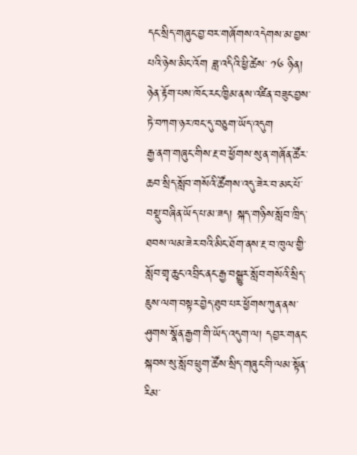དང་སྲིད་གཞུང་བྱ་བར་གཞོགས་འདེགས་མ་བྱས་པའི་ཉེས་མིང་འོག ཟླ་འདིའི་ཕྱི་ཚེས་ ༡༦ ཉིན། ཉེན་རྟོག་པས་ཁོང་རང་ཁྱིམ་ནས་འཛིན་བཟུང་བྱས་ཏེ་བཀག་ཉར་ཁང་དུ་བཅུག་ཡོད་འདུག
རྒྱ་ནག་གཞུང་གིས་རྔ་བ་ཕྱོགས་སུ་ན་གཞོན་ཚོར་ཆབ་སྲིད་སློབ་གསོའི་ཚོགས་འདུ་ཟེར་བ་མང་པོ་བསྡུ་བཞིན་ཡོད་པ་མ་ཟད། སྐད་གཉིས་སློབ་ཁྲིད་ཐབས་ལམ་ཟེར་བའི་མིང་ཐོག་ནས་རྔ་བ་ཁུལ་གྱི་སློབ་གྲྭ་ཆུང་འབྲིང་ནང་རྒྱ་བསྒྱུར་སློབ་གསོའི་སྲིད་ཇུས་ལག་བསྟར་བྱེད་ཐུབ་པར་ཕྱོགས་ཀུན་ནས་ཤུགས་སྣོན་རྒྱག་གི་ཡོད་འདུག་ལ། དབྱར་གནང་སྐབས་སུ་སློབ་ཕྲུག་ཚོས་སྲིད་གཞུང་གི་ལམ་སྟོན་རིམ་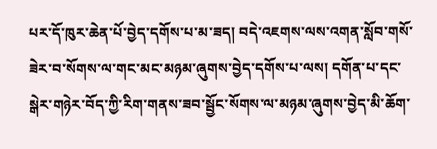པར་དོ་ཁུར་ཆེན་པོ་བྱེད་དགོས་པ་མ་ཟད། བདེ་འཇགས་ལས་འགན་སློབ་གསོ་ཟེར་བ་སོགས་ལ་གང་མང་མཉམ་ཞུགས་བྱེད་དགོས་པ་ལས། དགོན་པ་དང་སྒེར་གཉེར་བོད་ཀྱི་རིག་གནས་ཟབ་སྦྱོང་སོགས་ལ་མཉམ་ཞུགས་བྱེད་མི་ཆོག་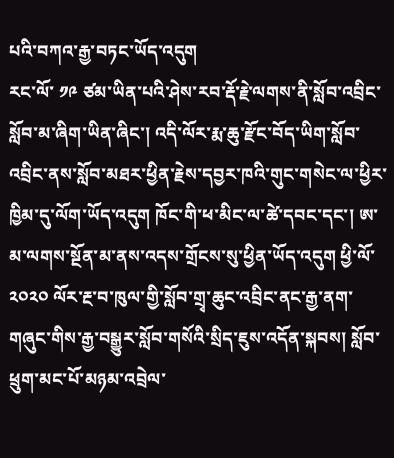པའི་བཀའ་རྒྱ་བཏང་ཡོད་འདུག
རང་ལོ་ ༡༩ ཙམ་ཡིན་པའི་ཤེས་རབ་རྡོ་རྗེ་ལགས་ནི་སློབ་འབྲིང་སློབ་མ་ཞིག་ཡིན་ཞིང་། འདི་ལོར་རྨ་ཆུ་རྫོང་བོད་ཡིག་སློབ་འབྲིང་ནས་སློབ་མཐར་ཕྱིན་རྗེས་དབྱར་ཁའི་གུང་གསེང་ལ་ཕྱིར་ཁྱིམ་དུ་ལོག་ཡོད་འདུག ཁོང་གི་ཕ་མིང་ལ་ཚེ་དབང་དང་། ཨ་མ་ལགས་སྔོན་མ་ནས་འདས་གྲོངས་སུ་ཕྱིན་ཡོད་འདུག ཕྱི་ལོ་ ༢༠༢༠ ལོར་རྔ་བ་ཁུལ་གྱི་སློབ་གྲྭ་ཆུང་འབྲིང་ནང་རྒྱ་ནག་གཞུང་གིས་རྒྱ་བསྒྱུར་སློབ་གསོའི་སྲིད་ཇུས་འདོན་སྐབས། སློབ་ཕྲུག་མང་པོ་མཉམ་འབྲེལ་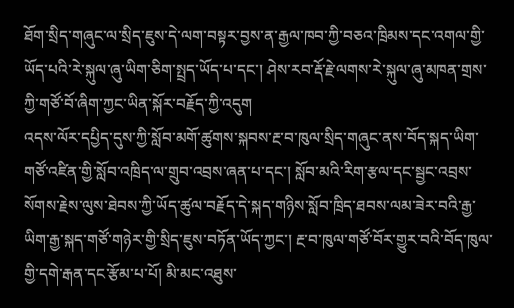ཐོག་སྲིད་གཞུང་ལ་སྲིད་ཇུས་དེ་ལག་བསྟར་བྱས་ན་རྒྱལ་ཁབ་ཀྱི་བཅའ་ཁྲིམས་དང་འགལ་གྱི་ཡོད་པའི་རེ་སྐུལ་ཞུ་ཡིག་ཅིག་སྤྲད་ཡོད་པ་དང་། ཤེས་རབ་རྡོ་རྗེ་ལགས་རེ་སྐུལ་ཞུ་མཁན་གྲས་ཀྱི་གཙོ་བོ་ཞིག་ཀྱང་ཡིན་སྐོར་བརྗོད་ཀྱི་འདུག
འདས་ལོར་དཔྱིད་དུས་ཀྱི་སློབ་མགོ་ཚུགས་སྐབས་རྔ་བ་ཁུལ་སྲིད་གཞུང་ནས་བོད་སྐད་ཡིག་གཙོ་འཛིན་གྱི་སློབ་འཁྲིད་ལ་གྲུབ་འབྲས་ཞན་པ་དང་། སློབ་མའི་རིག་རྩལ་དང་སྦྱང་འབྲས་སོགས་རྗེས་ལུས་ཐེབས་ཀྱི་ཡོད་ཚུལ་བརྗོད་དེ་སྐད་གཉིས་སློབ་ཁྲིད་ཐབས་ལམ་ཟེར་བའི་རྒྱ་ཡིག་རྒྱ་སྐད་གཙོ་གཉེར་གྱི་སྲིད་ཇུས་བཏོན་ཡོད་ཀྱང་། རྔ་བ་ཁུལ་གཙོ་བོར་གྱུར་བའི་བོད་ཁུལ་གྱི་དགེ་རྒན་དང་རྩོམ་པ་པོ། མི་མང་འཐུས་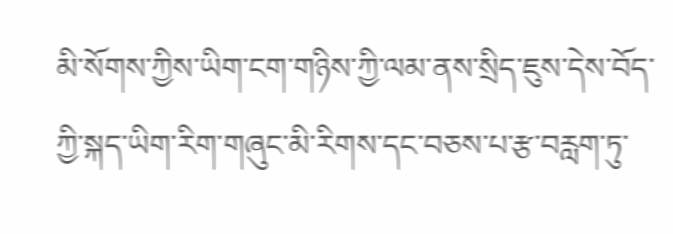མི་སོགས་ཀྱིས་ཡིག་ངག་གཉིས་ཀྱི་ལམ་ནས་སྲིད་ཇུས་དེས་བོད་ཀྱི་སྐད་ཡིག་རིག་གཞུང་མི་རིགས་དང་བཅས་པ་རྩ་བརླག་ཏུ་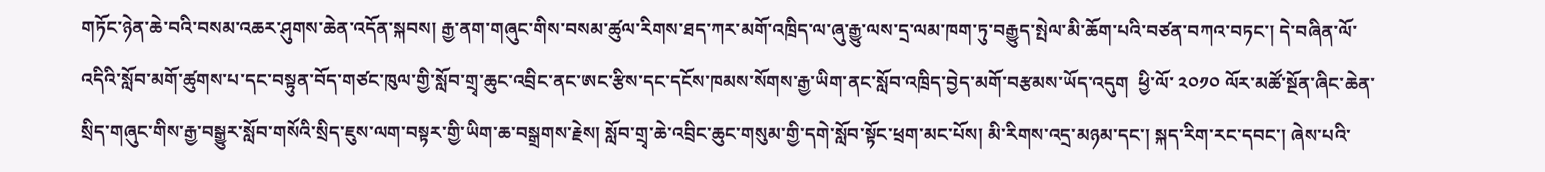གཏོང་ཉེན་ཆེ་བའི་བསམ་འཆར་ཤུགས་ཆེན་འདོན་སྐབས། རྒྱ་ནག་གཞུང་གིས་བསམ་ཚུལ་རིགས་ཐད་ཀར་མགོ་འཁྲིད་ལ་ཞུ་རྒྱུ་ལས་དྲ་ལམ་ཁག་ཏུ་བརྒྱུད་སྤེལ་མི་ཆོག་པའི་བཙན་བཀའ་བཏང་། དེ་བཞིན་ལོ་འདིའི་སློབ་མགོ་ཚུགས་པ་དང་བསྟུན་བོད་གཙང་ཁུལ་གྱི་སློབ་གྲྭ་ཆུང་འབྲིང་ནང་ཨང་རྩིས་དང་དངོས་ཁམས་སོགས་རྒྱ་ཡིག་ནང་སློབ་འཁྲིད་བྱེད་མགོ་བརྩམས་ཡོད་འདུག  ཕྱི་ལོ་ ༢༠༡༠ ལོར་མཚོ་སྔོན་ཞིང་ཆེན་སྲིད་གཞུང་གིས་རྒྱ་བསྒྱུར་སློབ་གསོའི་སྲིད་ཇུས་ལག་བསྟར་གྱི་ཡིག་ཆ་བསྒྲགས་རྗེས། སློབ་གྲྭ་ཆེ་འབྲིང་ཆུང་གསུམ་གྱི་དགེ་སློབ་སྟོང་ཕྲག་མང་པོས། མི་རིགས་འདྲ་མཉམ་དང་། སྐད་རིག་རང་དབང་། ཞེས་པའི་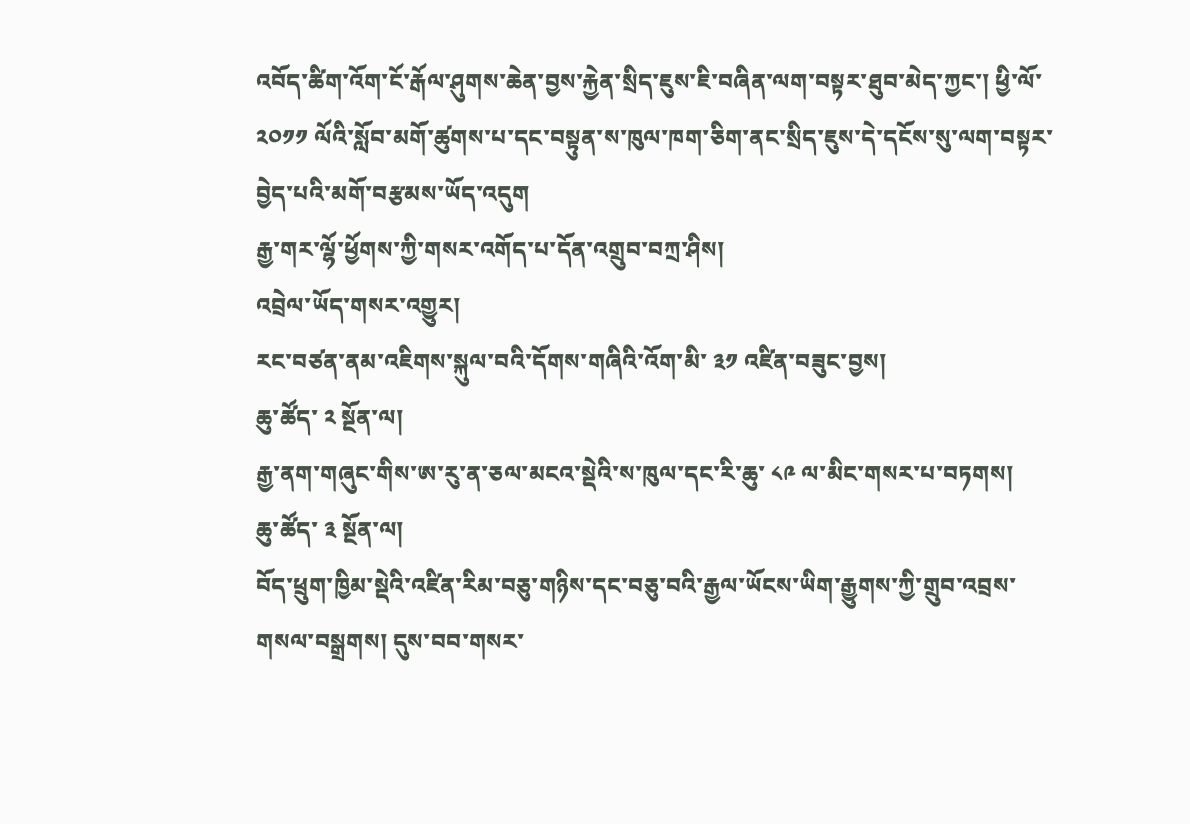འབོད་ཚིག་འོག་ངོ་རྒོལ་ཤུགས་ཆེན་བྱས་རྐྱེན་སྲིད་ཇུས་ཇི་བཞིན་ལག་བསྟར་ཐུབ་མེད་ཀྱང་། ཕྱི་ལོ་ ༢༠༡༡ ལོའི་སློབ་མགོ་ཚུགས་པ་དང་བསྟུན་ས་ཁུལ་ཁག་ཅིག་ནང་སྲིད་ཇུས་དེ་དངོས་སུ་ལག་བསྟར་བྱེད་པའི་མགོ་བརྩམས་ཡོད་འདུག
རྒྱ་གར་ལྷོ་ཕྱོགས་ཀྱི་གསར་འགོད་པ་དོན་འགྲུབ་བཀྲ་ཤིས།
འབྲེལ་ཡོད་གསར་འགྱུར།
རང་བཙན་ནམ་འཇིགས་སྐུལ་བའི་དོགས་གཞིའི་འོག་མི་ ༣༡ འཛིན་བཟུང་བྱས།
ཆུ་ཚོད་ ༢ སྔོན་ལ།
རྒྱ་ནག་གཞུང་གིས་ཨ་རུ་ན་ཅལ་མངའ་སྡེའི་ས་ཁུལ་དང་རི་ཆུ་ ༨༩ ལ་མིང་གསར་པ་བཏགས།
ཆུ་ཚོད་ ༣ སྔོན་ལ།
བོད་ཕྲུག་ཁྱིམ་སྡེའི་འཛིན་རིམ་བཅུ་གཉིས་དང་བཅུ་བའི་རྒྱལ་ཡོངས་ཡིག་རྒྱུགས་ཀྱི་གྲུབ་འབྲས་གསལ་བསྒྲགས། དུས་བབ་གསར་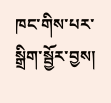ཁང་གིས་པར་སྒྲིག་སྦྱོར་བྱས།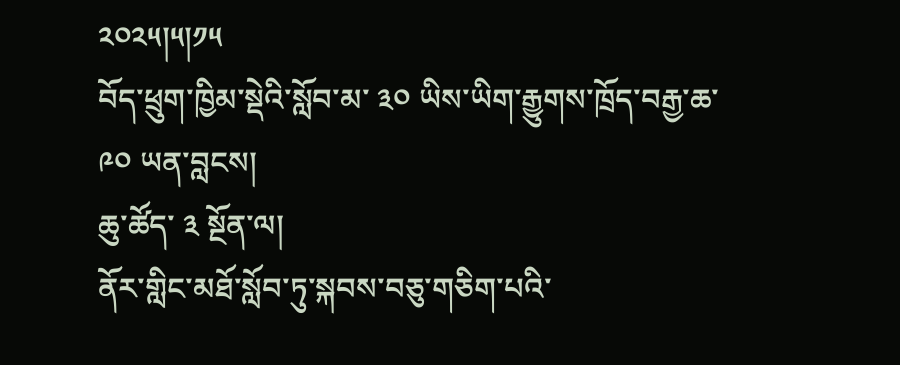༢༠༢༥།༥།༡༥
བོད་ཕྲུག་ཁྱིམ་སྡེའི་སློབ་མ་ ༣༠ ཡིས་ཡིག་རྒྱུགས་ཁྲོད་བརྒྱ་ཆ་ ༩༠ ཡན་བླངས།
ཆུ་ཚོད་ ༣ སྔོན་ལ།
ནོར་གླིང་མཐོ་སློབ་ཏུ་སྐབས་བཅུ་གཅིག་པའི་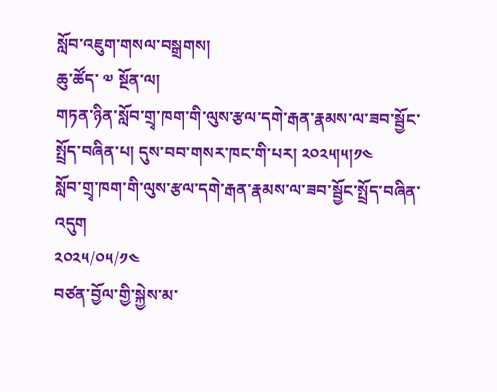སློབ་འཇུག་གསལ་བསྒྲགས།
ཆུ་ཚོད་ ༧ སྔོན་ལ།
གཏན་ཉིན་སློབ་གྲྭ་ཁག་གི་ལུས་རྩལ་དགེ་རྒན་རྣམས་ལ་ཟབ་སྦྱོང་སྤྲོད་བཞིན་པ། དུས་བབ་གསར་ཁང་གི་པར། ༢༠༢༥།༥།༡༤
སློབ་གྲྭ་ཁག་གི་ལུས་རྩལ་དགེ་རྒན་རྣམས་ལ་ཟབ་སྦྱོང་སྤྲོད་བཞིན་འདུག
༢༠༢༥/༠༥/༡༤
བཙན་བྱོལ་གྱི་སྐྱེས་མ་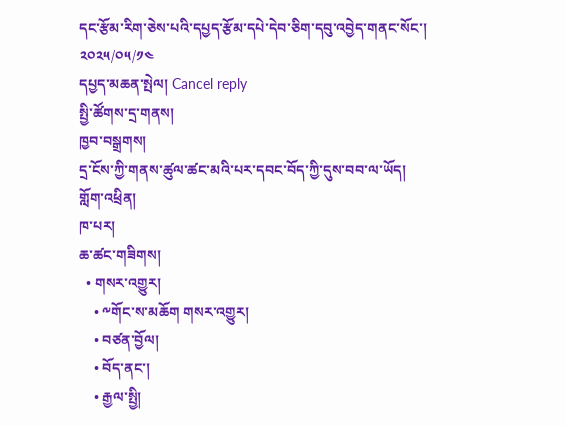དང་རྩོམ་རིག་ཅེས་པའི་དཔྱད་རྩོམ་དཔེ་དེབ་ཅིག་དབུ་འབྱེད་གནང་སོང་།
༢༠༢༥/༠༥/༡༤
དཔྱད་མཆན་སྤེལ། Cancel reply
སྤྱི་ཚོགས་དྲ་གནས།
ཁྱབ་བསྒྲགས།
དྲ་ངོས་ཀྱི་གནས་ཚུལ་ཚང་མའི་པར་དབང་བོད་ཀྱི་དུས་བབ་ལ་ཡོད།
གློག་འཕྲིན།
ཁ་པར།
ཆ་ཚང་གཟིགས།
  • གསར་འགྱུར།
    • ༸གོང་ས་མཆོག གསར་འགྱུར།
    • བཙན་བྱོལ།
    • བོད་ནང་།
    • རྒྱལ་སྤྱི།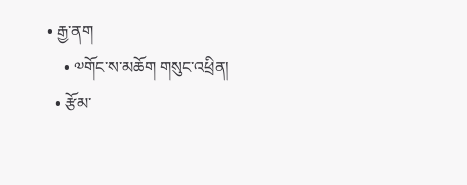• རྒྱ་ནག
    • ༧གོང་ས་མཆོག གསུང་འཕྲིན།
  • རྩོམ་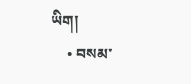ཡིག།
    • བསམ་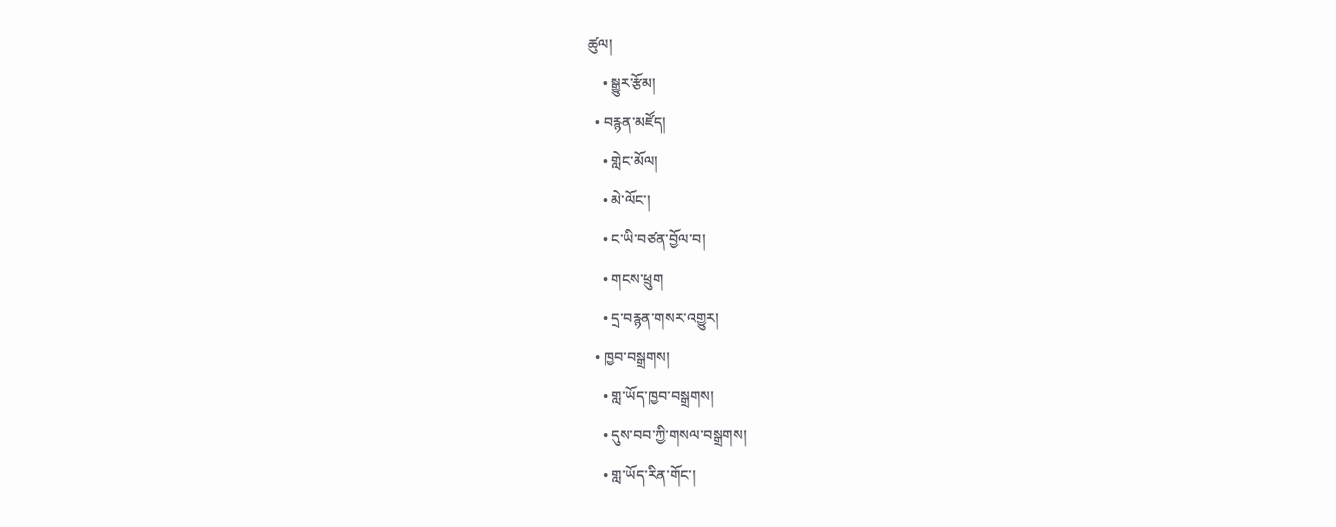ཚུལ།
    • སྒྱུར་རྩོམ།
  • བརྙན་མཛོད།
    • གླེང་མོལ།
    • མེ་ལོང་།
    • ང་ཡི་བཙན་བྱོལ་བ།
    • གངས་ཕྲུག
    • དྲ་བརྙན་གསར་འགྱུར།
  • ཁྱབ་བསྒྲགས།
    • གླ་ཡོད་ཁྱབ་བསྒྲགས།
    • དུས་བབ་ཀྱི་གསལ་བསྒྲགས།
    • གླ་ཡོད་རིན་གོང་།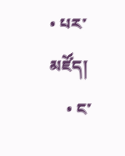• པར་མཛོད།
    • ང་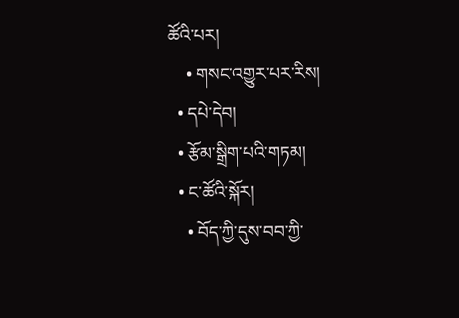ཚོའི་པར།
    • གསང་འགྱུར་པར་རིས།
  • དཔེ་དེབ།
  • རྩོམ་སྒྲིག་པའི་གཏམ།
  • ང་ཚོའི་སྐོར།
    • བོད་ཀྱི་དུས་བབ་ཀྱི་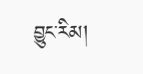བྱུང་རིམ།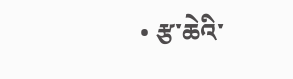• རྩ་ཆེའི་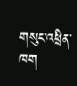གསུང་འཕྲིན་ཁག